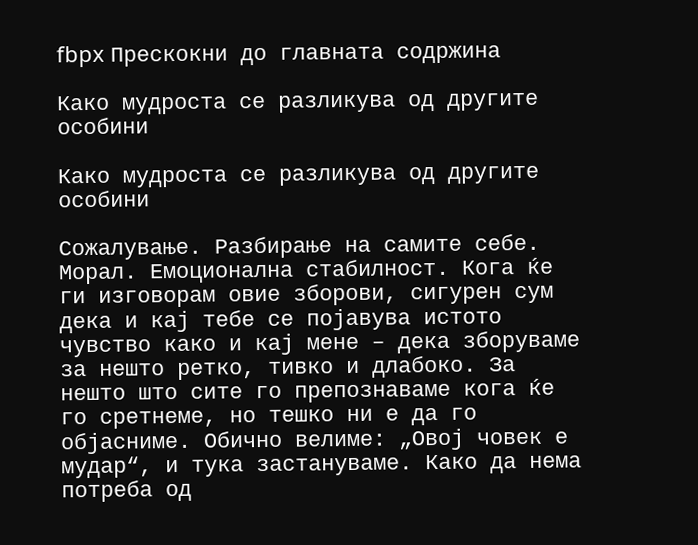fbpx Прескокни до главната содржина

Како мудроста се разликува од другите особини

Како мудроста се разликува од другите особини

Сожалување. Разбирање на самите себе. Морал. Емоционална стабилност. Кога ќе ги изговорам овие зборови, сигурен сум дека и кај тебе се појавува истото чувство како и кај мене – дека зборуваме за нешто ретко, тивко и длабоко. За нешто што сите го препознаваме кога ќе го сретнеме, но тешко ни е да го објасниме. Обично велиме: „Овој човек е мудар“, и тука застануваме. Како да нема потреба од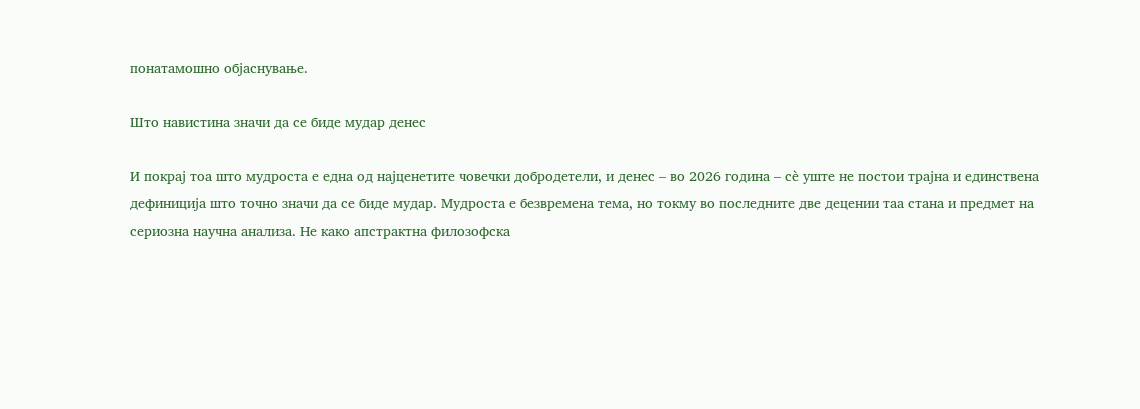понатамошно објаснување.

Што навистина значи да се биде мудар денес

И покрај тоа што мудроста е една од најценетите човечки добродетели, и денес – во 2026 година – сè уште не постои трајна и единствена дефиниција што точно значи да се биде мудар. Мудроста е безвремена тема, но токму во последните две децении таа стана и предмет на сериозна научна анализа. Не како апстрактна филозофска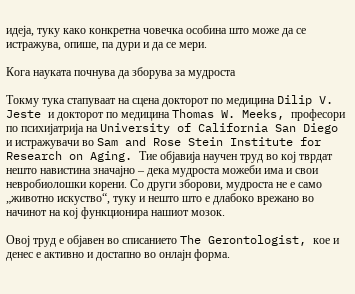идеја, туку како конкретна човечка особина што може да се истражува, опише, па дури и да се мери.

Кога науката почнува да зборува за мудроста

Токму тука стапуваат на сцена докторот по медицина Dilip V. Jeste и докторот по медицина Thomas W. Meeks, професори по психијатрија на University of California San Diego и истражувачи во Sam and Rose Stein Institute for Research on Aging. Тие објавија научен труд во кој тврдат нешто навистина значајно – дека мудроста можеби има и свои невробиолошки корени. Со други зборови, мудроста не е само „животно искуство“, туку и нешто што е длабоко врежано во начинот на кој функционира нашиот мозок.

Овој труд е објавен во списанието The Gerontologist, кое и денес е активно и достапно во онлајн форма.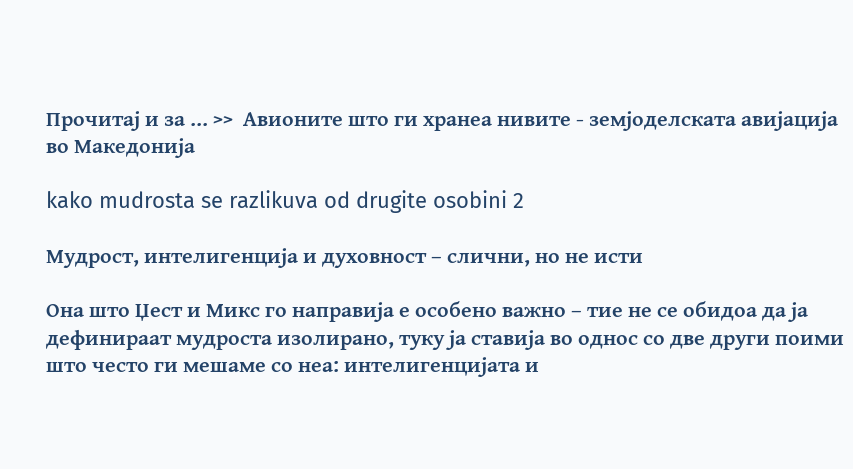Прочитај и за ... >>  Авионите што ги хранеа нивите - земјоделската авијација во Македонија

kako mudrosta se razlikuva od drugite osobini 2

Мудрост, интелигенција и духовност – слични, но не исти

Она што Џест и Микс го направија е особено важно – тие не се обидоа да ја дефинираат мудроста изолирано, туку ја ставија во однос со две други поими што често ги мешаме со неа: интелигенцијата и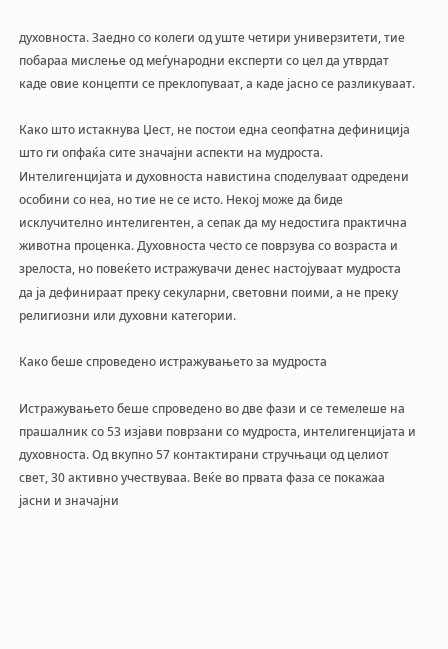духовноста. Заедно со колеги од уште четири универзитети, тие побараа мислење од меѓународни експерти со цел да утврдат каде овие концепти се преклопуваат, а каде јасно се разликуваат.

Како што истакнува Џест, не постои една сеопфатна дефиниција што ги опфаќа сите значајни аспекти на мудроста. Интелигенцијата и духовноста навистина споделуваат одредени особини со неа, но тие не се исто. Некој може да биде исклучително интелигентен, а сепак да му недостига практична животна проценка. Духовноста често се поврзува со возраста и зрелоста, но повеќето истражувачи денес настојуваат мудроста да ја дефинираат преку секуларни, световни поими, а не преку религиозни или духовни категории.

Како беше спроведено истражувањето за мудроста

Истражувањето беше спроведено во две фази и се темелеше на прашалник со 53 изјави поврзани со мудроста, интелигенцијата и духовноста. Од вкупно 57 контактирани стручњаци од целиот свет, 30 активно учествуваа. Веќе во првата фаза се покажаа јасни и значајни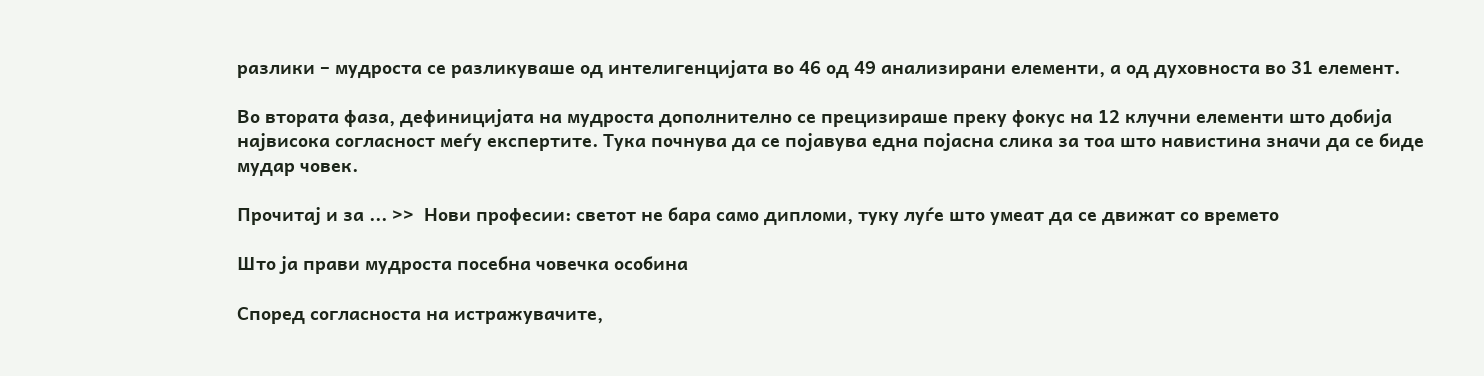разлики – мудроста се разликуваше од интелигенцијата во 46 од 49 анализирани елементи, а од духовноста во 31 елемент.

Во втората фаза, дефиницијата на мудроста дополнително се прецизираше преку фокус на 12 клучни елементи што добија највисока согласност меѓу експертите. Тука почнува да се појавува една појасна слика за тоа што навистина значи да се биде мудар човек.

Прочитај и за ... >>  Нови професии: светот не бара само дипломи, туку луѓе што умеат да се движат со времето

Што ја прави мудроста посебна човечка особина

Според согласноста на истражувачите,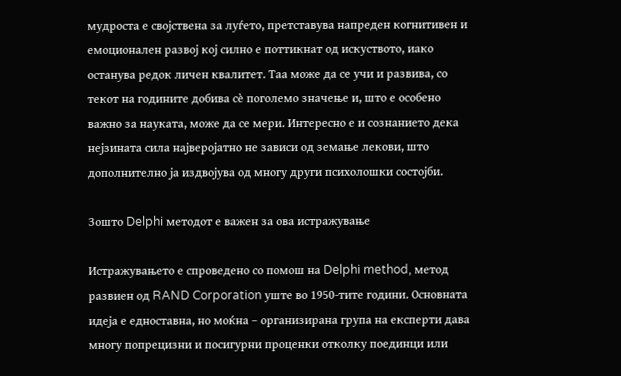мудроста е својствена за луѓето, претставува напреден когнитивен и емоционален развој кој силно е поттикнат од искуството, иако останува редок личен квалитет. Таа може да се учи и развива, со текот на годините добива сè поголемо значење и, што е особено важно за науката, може да се мери. Интересно е и сознанието дека нејзината сила најверојатно не зависи од земање лекови, што дополнително ја издвојува од многу други психолошки состојби.

Зошто Delphi методот е важен за ова истражување

Истражувањето е спроведено со помош на Delphi method, метод развиен од RAND Corporation уште во 1950-тите години. Основната идеја е едноставна, но моќна – организирана група на експерти дава многу попрецизни и посигурни проценки отколку поединци или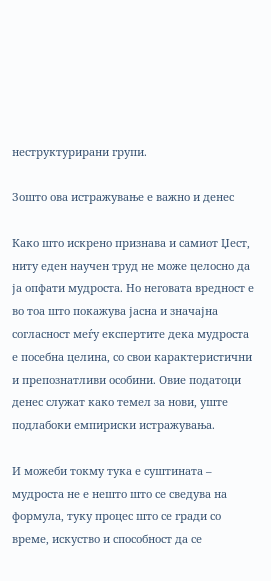неструктурирани групи.

Зошто ова истражување е важно и денес

Како што искрено признава и самиот Џест, ниту еден научен труд не може целосно да ја опфати мудроста. Но неговата вредност е во тоа што покажува јасна и значајна согласност меѓу експертите дека мудроста е посебна целина, со свои карактеристични и препознатливи особини. Овие податоци денес служат како темел за нови, уште подлабоки емпириски истражувања.

И можеби токму тука е суштината – мудроста не е нешто што се сведува на формула, туку процес што се гради со време, искуство и способност да се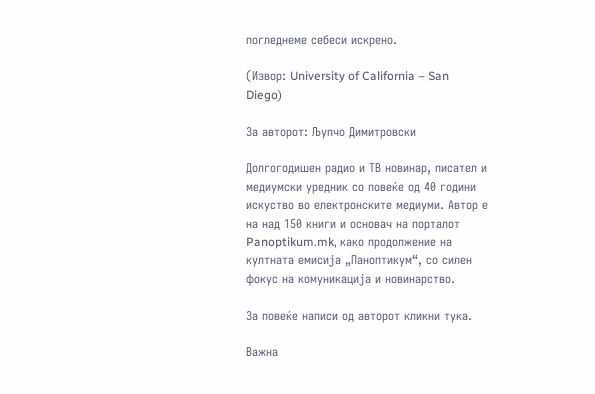погледнеме себеси искрено.

(Извор: University of California – San Diego)

За авторот: Љупчо Димитровски

Долгогодишен радио и ТВ новинар, писател и медиумски уредник со повеќе од 40 години искуство во електронските медиуми. Автор е на над 150 книги и основач на порталот Panoptikum.mk, како продолжение на култната емисија „Паноптикум“, со силен фокус на комуникација и новинарство.

За повеќе написи од авторот кликни тука.

Важна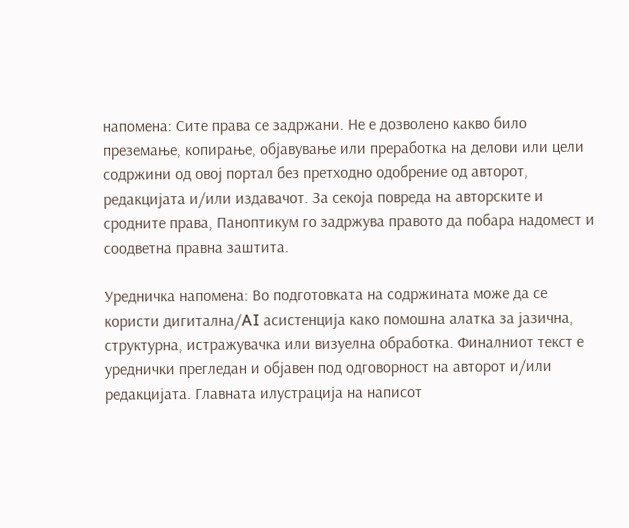напомена: Сите права се задржани. Не е дозволено какво било преземање, копирање, објавување или преработка на делови или цели содржини од овој портал без претходно одобрение од авторот, редакцијата и/или издавачот. За секоја повреда на авторските и сродните права, Паноптикум го задржува правото да побара надомест и соодветна правна заштита.

Уредничка напомена: Во подготовката на содржината може да се користи дигитална/AI асистенција како помошна алатка за јазична, структурна, истражувачка или визуелна обработка. Финалниот текст е уреднички прегледан и објавен под одговорност на авторот и/или редакцијата. Главната илустрација на написот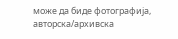може да биде фотографија, авторска/архивска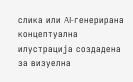слика или AI-генерирана концептуална илустрација создадена за визуелна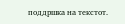поддршка на текстот.